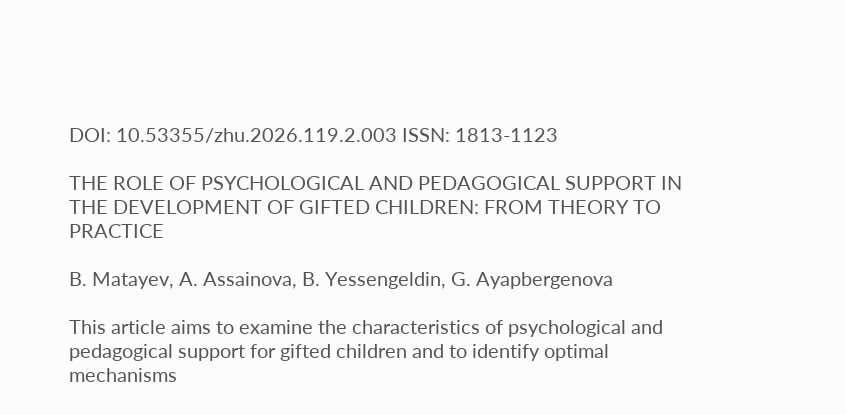DOI: 10.53355/zhu.2026.119.2.003 ISSN: 1813-1123

THE ROLE OF PSYCHOLOGICAL AND PEDAGOGICAL SUPPORT IN THE DEVELOPMENT OF GIFTED CHILDREN: FROM THEORY TO PRACTICE

B. Matayev, A. Assainova, B. Yessengeldin, G. Ayapbergenova

This article aims to examine the characteristics of psychological and pedagogical support for gifted children and to identify optimal mechanisms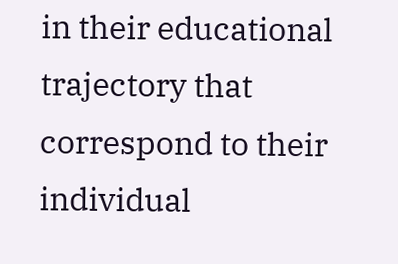in their educational trajectory that correspond to their individual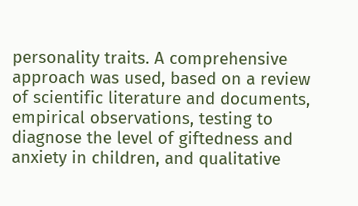personality traits. A comprehensive approach was used, based on a review of scientific literature and documents, empirical observations, testing to diagnose the level of giftedness and anxiety in children, and qualitative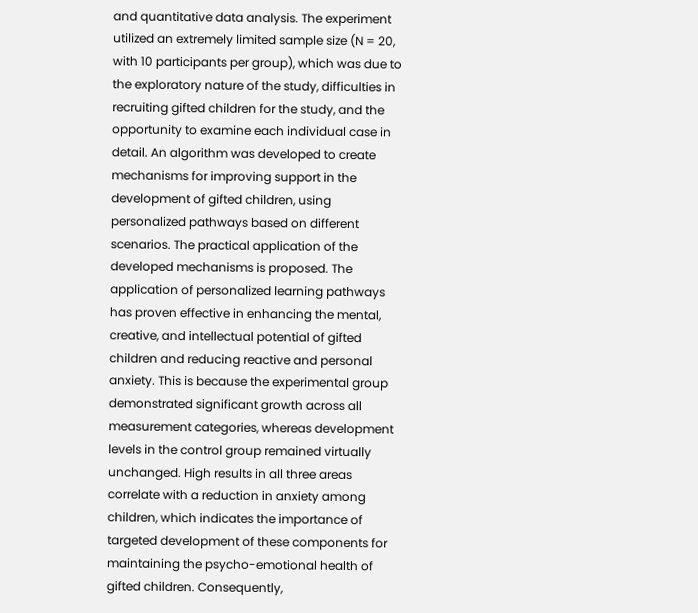and quantitative data analysis. The experiment utilized an extremely limited sample size (N = 20, with 10 participants per group), which was due to the exploratory nature of the study, difficulties in recruiting gifted children for the study, and the opportunity to examine each individual case in detail. An algorithm was developed to create mechanisms for improving support in the development of gifted children, using personalized pathways based on different scenarios. The practical application of the developed mechanisms is proposed. The application of personalized learning pathways has proven effective in enhancing the mental, creative, and intellectual potential of gifted children and reducing reactive and personal anxiety. This is because the experimental group demonstrated significant growth across all measurement categories, whereas development levels in the control group remained virtually unchanged. High results in all three areas correlate with a reduction in anxiety among children, which indicates the importance of targeted development of these components for maintaining the psycho-emotional health of gifted children. Consequently,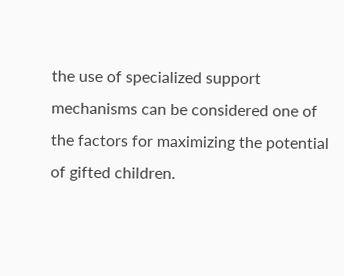the use of specialized support mechanisms can be considered one of the factors for maximizing the potential of gifted children.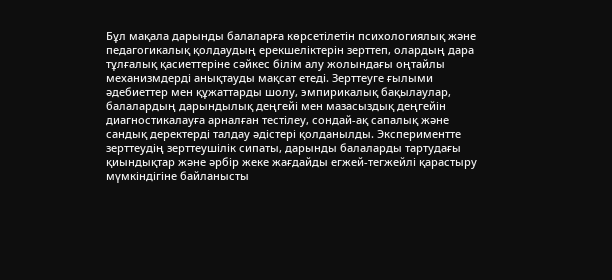Бұл мақала дарынды балаларға көрсетілетін психологиялық және педагогикалық қолдаудың ерекшеліктерін зерттеп, олардың дара тұлғалық қасиеттеріне сәйкес білім алу жолындағы оңтайлы механизмдерді анықтауды мақсат етеді. Зерттеуге ғылыми әдебиеттер мен құжаттарды шолу, эмпирикалық бақылаулар, балалардың дарындылық деңгейі мен мазасыздық деңгейін диагностикалауға арналған тестілеу, сондай-ақ сапалық және сандық деректерді талдау әдістері қолданылды. Экспериментте зерттеудің зерттеушілік сипаты, дарынды балаларды тартудағы қиындықтар және әрбір жеке жағдайды егжей-тегжейлі қарастыру мүмкіндігіне байланысты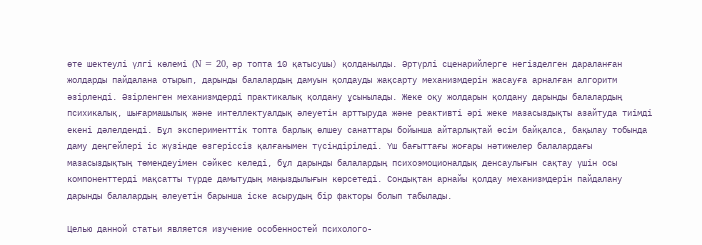өте шектеулі үлгі көлемі (N = 20, әр топта 10 қатысушы) қолданылды. Әртүрлі сценарийлерге негізделген дараланған жолдарды пайдалана отырып, дарынды балалардың дамуын қолдауды жақсарту механизмдерін жасауға арналған алгоритм әзірленді. Әзірленген механизмдерді практикалық қолдану ұсынылады. Жеке оқу жолдарын қолдану дарынды балалардың психикалық, шығармашылық және интеллектуалдық әлеуетін арттыруда және реактивті әрі жеке мазасыздықты азайтуда тиімді екені дәлелденді. Бұл эксперименттік топта барлық өлшеу санаттары бойынша айтарлықтай өсім байқалса, бақылау тобында даму деңгейлері іс жүзінде өзгеріссіз қалғанымен түсіндіріледі. Үш бағыттағы жоғары нәтижелер балалардағы мазасыздықтың төмендеуімен сәйкес келеді, бұл дарынды балалардың психоэмоционалдық денсаулығын сақтау үшін осы компоненттерді мақсатты түрде дамытудың маңыздылығын көрсетеді. Сондықтан арнайы қолдау механизмдерін пайдалану дарынды балалардың әлеуетін барынша іске асырудың бір факторы болып табылады.

Целью данной статьи является изучение особенностей психолого-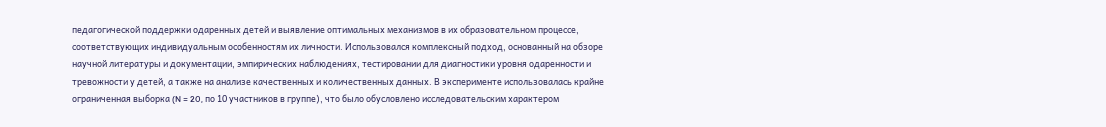педагогической поддержки одаренных детей и выявление оптимальных механизмов в их образовательном процессе, соответствующих индивидуальным особенностям их личности. Использовался комплексный подход, основанный на обзоре научной литературы и документации, эмпирических наблюдениях, тестировании для диагностики уровня одаренности и тревожности у детей, а также на анализе качественных и количественных данных. В эксперименте использовалась крайне ограниченная выборка (N = 20, по 10 участников в группе), что было обусловлено исследовательским характером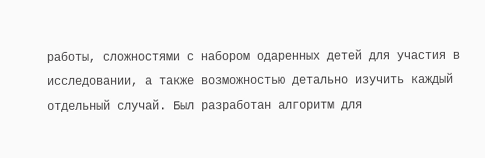работы, сложностями с набором одаренных детей для участия в исследовании, а также возможностью детально изучить каждый отдельный случай. Был разработан алгоритм для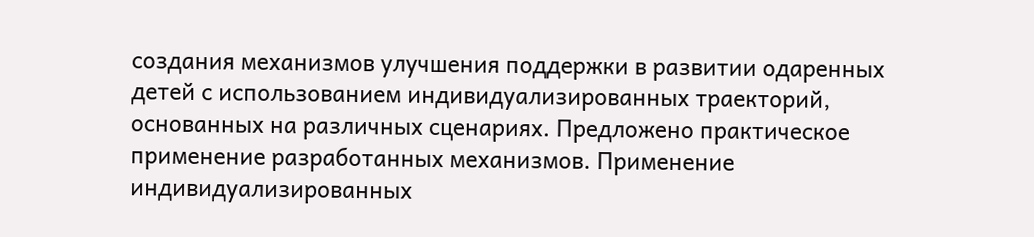создания механизмов улучшения поддержки в развитии одаренных детей с использованием индивидуализированных траекторий, основанных на различных сценариях. Предложено практическое применение разработанных механизмов. Применение индивидуализированных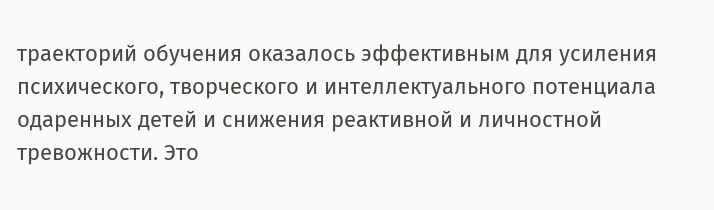траекторий обучения оказалось эффективным для усиления психического, творческого и интеллектуального потенциала одаренных детей и снижения реактивной и личностной тревожности. Это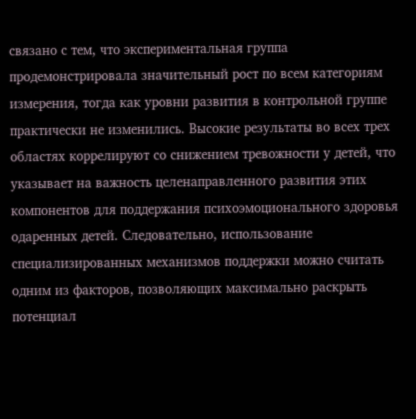связано с тем, что экспериментальная группа продемонстрировала значительный рост по всем категориям измерения, тогда как уровни развития в контрольной группе практически не изменились. Высокие результаты во всех трех областях коррелируют со снижением тревожности у детей, что указывает на важность целенаправленного развития этих компонентов для поддержания психоэмоционального здоровья одаренных детей. Следовательно, использование специализированных механизмов поддержки можно считать одним из факторов, позволяющих максимально раскрыть потенциал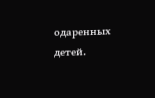одаренных детей.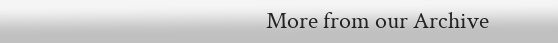More from our Archive